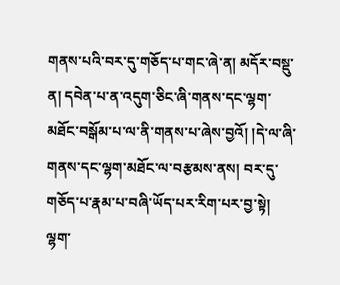གནས་པའི་བར་དུ་གཅོད་པ་གང་ཞེ་ན། མདོར་བསྡུ་ན། དབེན་པ་ན་འདུག་ཅིང་ཞི་གནས་དང་ལྷག་མཐོང་བསྒོམ་པ་ལ་ནི་གནས་པ་ཞེས་བྱའོ། །དེ་ལ་ཞི་གནས་དང་ལྷག་མཐོང་ལ་བརྩམས་ནས། བར་དུ་གཅོད་པ་རྣམ་པ་བཞི་ཡོད་པར་རིག་པར་བྱ་སྟེ། ལྷག་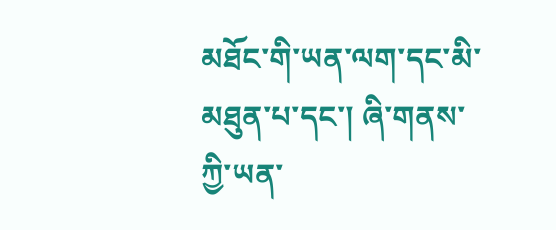མཐོང་གི་ཡན་ལག་དང་མི་མཐུན་པ་དང་། ཞི་གནས་ཀྱི་ཡན་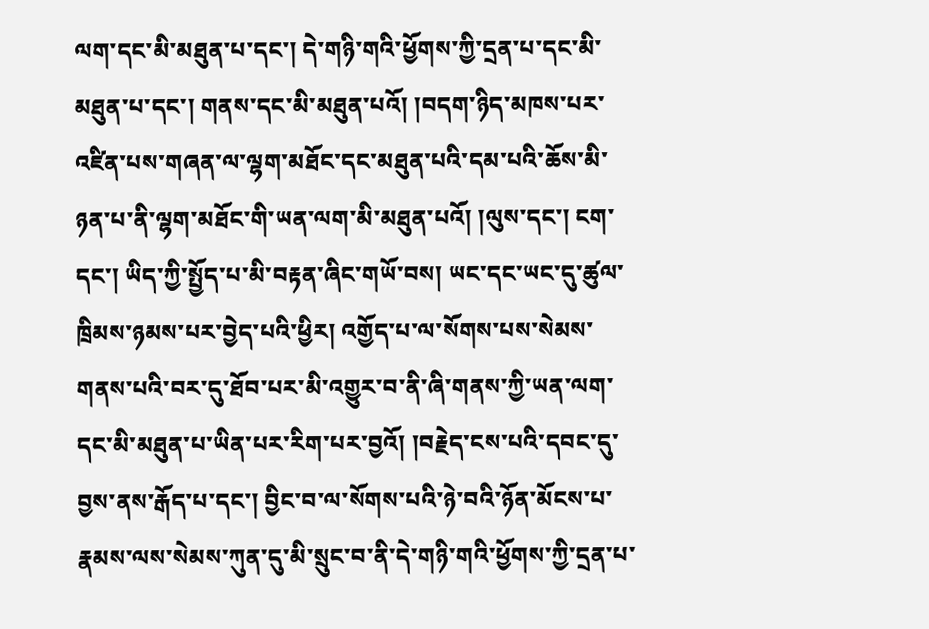ལག་དང་མི་མཐུན་པ་དང་། དེ་གཉི་གའི་ཕྱོགས་ཀྱི་དྲན་པ་དང་མི་མཐུན་པ་དང་། གནས་དང་མི་མཐུན་པའོ། །བདག་ཉིད་མཁས་པར་འཛིན་པས་གཞན་ལ་ལྷག་མཐོང་དང་མཐུན་པའི་དམ་པའི་ཆོས་མི་ཉན་པ་ནི་ལྷག་མཐོང་གི་ཡན་ལག་མི་མཐུན་པའོ། །ལུས་དང་། ངག་དང་། ཡིད་ཀྱི་སྤྱོད་པ་མི་བརྟན་ཞིང་གཡོ་བས། ཡང་དང་ཡང་དུ་ཚུལ་ཁྲིམས་ཉམས་པར་བྱེད་པའི་ཕྱིར། འགྱོད་པ་ལ་སོགས་པས་སེམས་གནས་པའི་བར་དུ་ཐོབ་པར་མི་འགྱུར་བ་ནི་ཞི་གནས་ཀྱི་ཡན་ལག་དང་མི་མཐུན་པ་ཡིན་པར་རིག་པར་བྱའོ། །བརྗེད་ངས་པའི་དབང་དུ་བྱས་ནས་རྒོད་པ་དང་། བྱིང་བ་ལ་སོགས་པའི་ཉེ་བའི་ཉོན་མོངས་པ་རྣམས་ལས་སེམས་ཀུན་དུ་མི་སྲུང་བ་ནི་དེ་གཉི་གའི་ཕྱོགས་ཀྱི་དྲན་པ་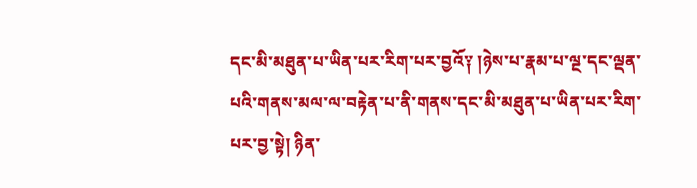དང་མི་མཐུན་པ་ཡིན་པར་རིག་པར་བྱའོ༑ །ཉེས་པ་རྣམ་པ་ལྔ་དང་ལྡན་པའི་གནས་མལ་ལ་བརྟེན་པ་ནི་གནས་དང་མི་མཐུན་པ་ཡིན་པར་རིག་པར་བྱ་སྟེ། ཉིན་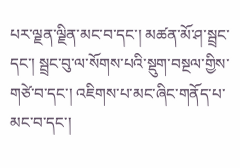པར་ལྗན་ལྗིན་མང་བ་དང་། མཚན་མོ་ཤ་སྦྲང་དང་། སྦྲང་བུ་ལ་སོགས་པའི་སྡུག་བསྔལ་གྱིས་གཙེ་བ་དང་། འཇིགས་པ་མང་ཞིང་གནོད་པ་མང་བ་དང་།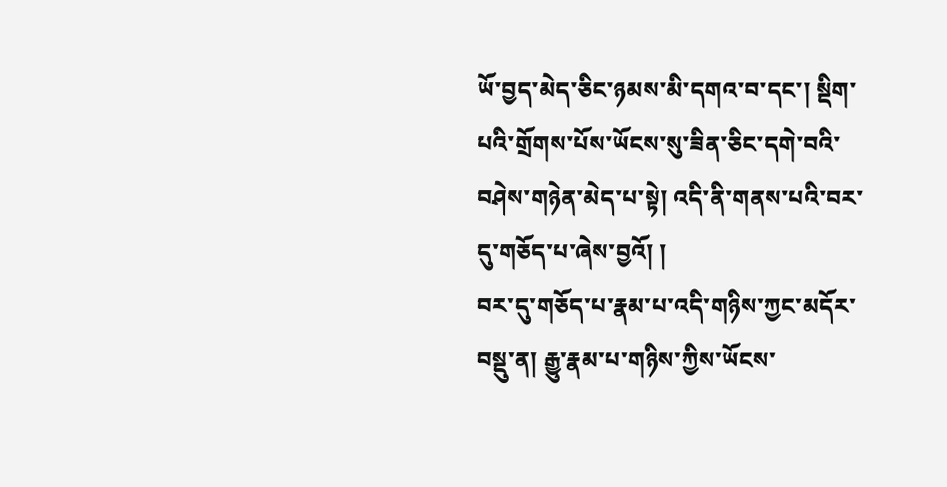ཡོ་བྱད་མེད་ཅིང་ཉམས་མི་དགའ་བ་དང་། སྡིག་པའི་གྲོགས་པོས་ཡོངས་སུ་ཟིན་ཅིང་དགེ་བའི་བཤེས་གཉེན་མེད་པ་སྟེ། འདི་ནི་གནས་པའི་བར་དུ་གཅོད་པ་ཞེས་བྱའོ། །
བར་དུ་གཅོད་པ་རྣམ་པ་འདི་གཉིས་ཀྱང་མདོར་བསྡུ་ན། རྒྱུ་རྣམ་པ་གཉིས་ཀྱིས་ཡོངས་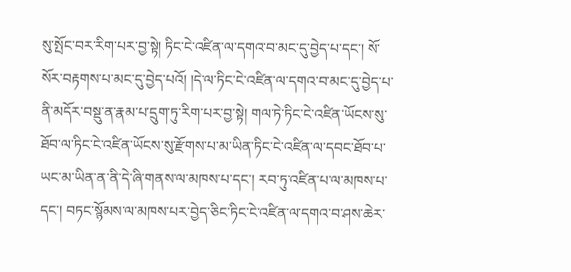སུ་སྤོང་བར་རིག་པར་བྱ་སྟེ། ཏིང་ངེ་འཛིན་ལ་དགའ་བ་མང་དུ་བྱེད་པ་དང་། སོ་སོར་བརྟགས་པ་མང་དུ་བྱེད་པའོ། །དེ་ལ་ཏིང་ངེ་འཛིན་ལ་དགའ་བ་མང་དུ་བྱེད་པ་ནི་མདོར་བསྡུ་ན་རྣམ་པ་དྲུག་ཏུ་རིག་པར་བྱ་སྟེ། གལ་ཏེ་ཏིང་ངེ་འཛིན་ཡོངས་སུ་ཐོབ་ལ་ཏིང་ངེ་འཛིན་ཡོངས་སུ་རྫོགས་པ་མ་ཡིན་ཏིང་ངེ་འཛིན་ལ་དབང་ཐོབ་པ་ཡང་མ་ཡིན་ན་ནི་དེ་ཞི་གནས་ལ་མཁས་པ་དང་། རབ་ཏུ་འཛིན་པ་ལ་མཁས་པ་དང་། བཏང་སྙོམས་ལ་མཁས་པར་བྱེད་ཅིང་ཏིང་ངེ་འཛིན་ལ་དགའ་བ་ཤས་ཆེར་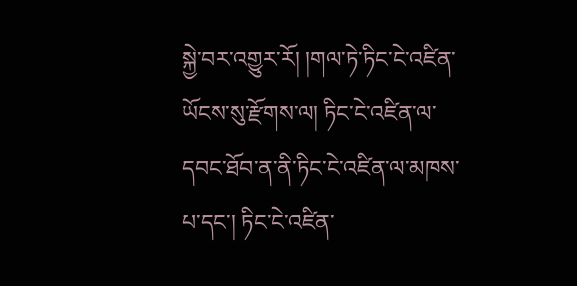སྐྱེ་བར་འགྱུར་རོ། །གལ་ཏེ་ཏིང་ངེ་འཛིན་ཡོངས་སུ་རྫོགས་ལ། ཏིང་ངེ་འཛིན་ལ་དབང་ཐོབ་ན་ནི་ཏིང་ངེ་འཛིན་ལ་མཁས་པ་དང་། ཏིང་ངེ་འཛིན་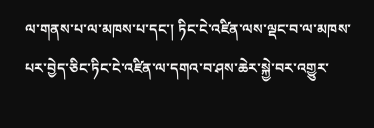ལ་གནས་པ་ལ་མཁས་པ་དང་། ཏིང་ངེ་འཛིན་ལས་ལྡང་བ་ལ་མཁས་པར་བྱེད་ཅིང་ཏིང་ངེ་འཛིན་ལ་དགའ་བ་ཤས་ཆེར་སྐྱེ་བར་འགྱུར་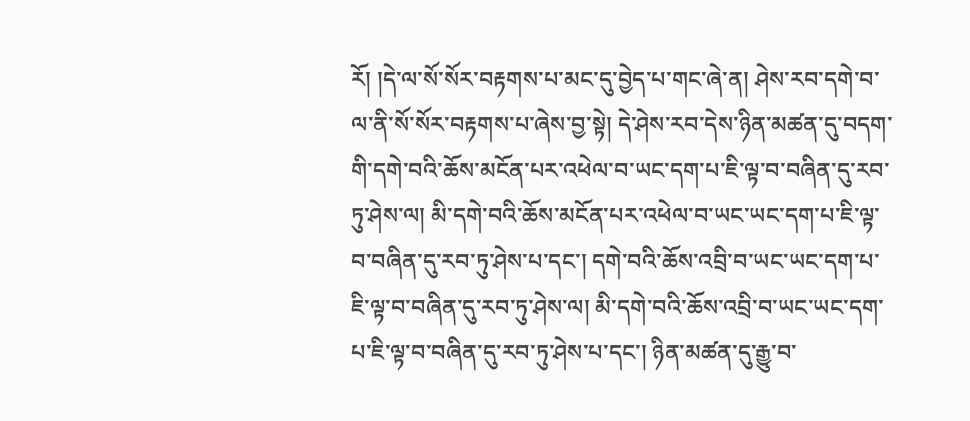རོ། །དེ་ལ་སོ་སོར་བརྟགས་པ་མང་དུ་བྱེད་པ་གང་ཞེ་ན། ཤེས་རབ་དགེ་བ་ལ་ནི་སོ་སོར་བརྟགས་པ་ཞེས་བྱ་སྟེ། དེ་ཤེས་རབ་དེས་ཉིན་མཚན་དུ་བདག་གི་དགེ་བའི་ཆོས་མངོན་པར་འཕེལ་བ་ཡང་དག་པ་ཇི་ལྟ་བ་བཞིན་དུ་རབ་ཏུ་ཤེས་ལ། མི་དགེ་བའི་ཆོས་མངོན་པར་འཕེལ་བ་ཡང་ཡང་དག་པ་ཇི་ལྟ་བ་བཞིན་དུ་རབ་ཏུ་ཤེས་པ་དང་། དགེ་བའི་ཆོས་འབྲི་བ་ཡང་ཡང་དག་པ་ཇི་ལྟ་བ་བཞིན་དུ་རབ་ཏུ་ཤེས་ལ། མི་དགེ་བའི་ཆོས་འབྲི་བ་ཡང་ཡང་དག་པ་ཇི་ལྟ་བ་བཞིན་དུ་རབ་ཏུ་ཤེས་པ་དང་། ཉིན་མཚན་དུ་རྒྱུ་བ་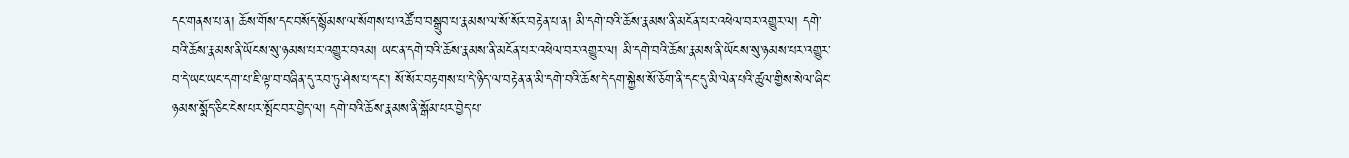དང་གནས་པ་ན། ཆོས་གོས་དང་བསོད་སྙོམས་ལ་སོགས་པ་འཚོ་བ་བསྒྲུབ་པ་རྣམས་ལ་སོ་སོར་བརྟེན་པ་ན། མི་དགེ་བའི་ཆོས་རྣམས་ནི་མངོན་པར་འཕེལ་བར་འགྱུར་ལ། དགེ་བའི་ཆོས་རྣམས་ནི་ཡོངས་སུ་ཉམས་པར་འགྱུར་བའམ། ཡང་ན་དགེ་བའི་ཆོས་རྣམས་ནི་མངོན་པར་འཕེལ་བར་འགྱུར་ལ། མི་དགེ་བའི་ཆོས་རྣམས་ནི་ཡོངས་སུ་ཉམས་པར་འགྱུར་བ་དེ་ཡང་ཡང་དག་པ་ཇི་ལྟ་བ་བཞིན་དུ་རབ་ཏུ་ཤེས་པ་དང་། སོ་སོར་བརྟགས་པ་དེ་ཉིད་ལ་བརྟེན་ན་མི་དགེ་བའི་ཆོས་དེ་དག་སྐྱེས་སོ་ཅོག་ནི་དང་དུ་མི་ལེན་པའི་ཚུལ་གྱིས་སེལ་ཞིང་ཉམས་སྨོད་ཅིང་ངེས་པར་སྤོང་བར་བྱེད་ལ། དགེ་བའི་ཆོས་རྣམས་ནི་སྒོམ་པར་བྱེད་པ་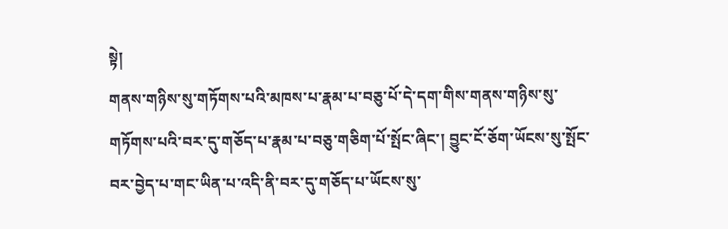སྟེ།
གནས་གཉིས་སུ་གཏོགས་པའི་མཁས་པ་རྣམ་པ་བཅུ་པོ་དེ་དག་གིས་གནས་གཉིས་སུ་གཏོགས་པའི་བར་དུ་གཅོད་པ་རྣམ་པ་བཅུ་གཅིག་པོ་སྤོང་ཞིང་། བྱུང་ངོ་ཅོག་ཡོངས་སུ་སྤོང་བར་བྱེད་པ་གང་ཡིན་པ་འདི་ནི་བར་དུ་གཅོད་པ་ཡོངས་སུ་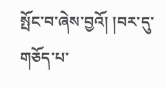སྤོང་བ་ཞེས་བྱའོ། །བར་དུ་གཅོད་པ་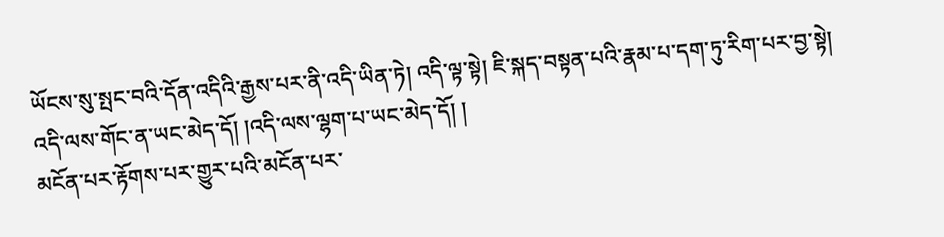ཡོངས་སུ་སྤང་བའི་དོན་འདིའི་རྒྱས་པར་ནི་འདི་ཡིན་ཏེ། འདི་ལྟ་སྟེ། ཇི་སྐད་བསྟན་པའི་རྣམ་པ་དག་ཏུ་རིག་པར་བྱ་སྟེ། འདི་ལས་གོང་ན་ཡང་མེད་དོ། །འདི་ལས་ལྷག་པ་ཡང་མེད་དོ། །
མངོན་པར་རྟོགས་པར་གྱུར་པའི་མངོན་པར་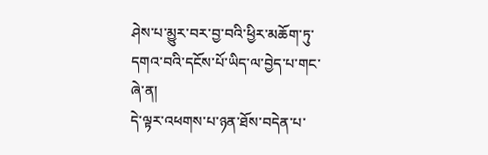ཤེས་པ་མྱུར་བར་བྱ་བའི་ཕྱིར་མཆོག་ཏུ་དགའ་བའི་དངོས་པོ་ཡིད་ལ་བྱེད་པ་གང་ཞེ་ན།
དེ་ལྟར་འཕགས་པ་ཉན་ཐོས་བདེན་པ་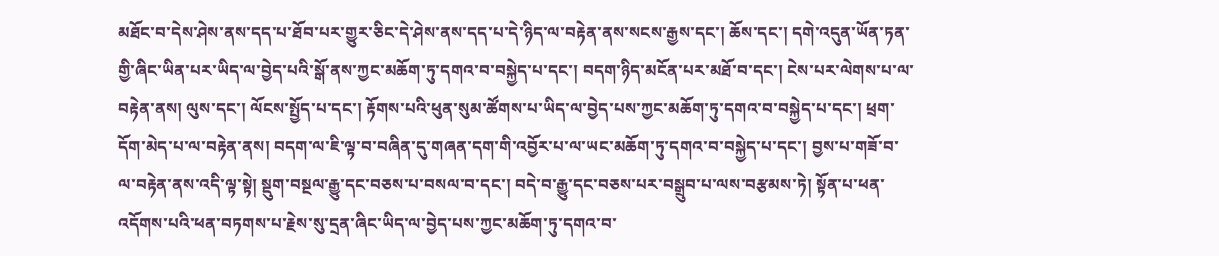མཐོང་བ་དེས་ཤེས་ནས་དད་པ་ཐོབ་པར་གྱུར་ཅིང་དེ་ཤེས་ནས་དད་པ་དེ་ཉིད་ལ་བརྟེན་ནས་སངས་རྒྱས་དང་། ཆོས་དང་། དགེ་འདུན་ཡོན་ཏན་གྱི་ཞིང་ཡིན་པར་ཡིད་ལ་བྱེད་པའི་སྒོ་ནས་ཀྱང་མཆོག་ཏུ་དགའ་བ་བསྐྱེད་པ་དང་། བདག་ཉིད་མངོན་པར་མཐོ་བ་དང་། ངེས་པར་ལེགས་པ་ལ་བརྟེན་ནས། ལུས་དང་། ལོངས་སྤྱོད་པ་དང་། རྟོགས་པའི་ཕུན་སུམ་ཚོགས་པ་ཡིད་ལ་བྱེད་པས་ཀྱང་མཆོག་ཏུ་དགའ་བ་བསྐྱེད་པ་དང་། ཕྲག་དོག་མེད་པ་ལ་བརྟེན་ནས། བདག་ལ་ཇི་ལྟ་བ་བཞིན་དུ་གཞན་དག་གི་འབྱོར་པ་ལ་ཡང་མཆོག་ཏུ་དགའ་བ་བསྐྱེད་པ་དང་། བྱས་པ་གཟོ་བ་ལ་བརྟེན་ནས་འདི་ལྟ་སྟེ། སྡུག་བསྔལ་རྒྱུ་དང་བཅས་པ་བསལ་བ་དང་། བདེ་བ་རྒྱུ་དང་བཅས་པར་བསྒྲུབ་པ་ལས་བརྩམས་ཏེ། སྟོན་པ་ཕན་འདོགས་པའི་ཕན་བཏགས་པ་རྗེས་སུ་དྲན་ཞིང་ཡིད་ལ་བྱེད་པས་ཀྱང་མཆོག་ཏུ་དགའ་བ་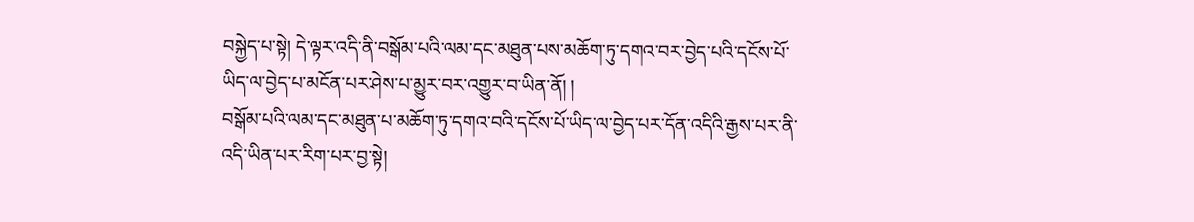བསྐྱེད་པ་སྟེ། དེ་ལྟར་འདི་ནི་བསྒོམ་པའི་ལམ་དང་མཐུན་པས་མཆོག་ཏུ་དགའ་བར་བྱེད་པའི་དངོས་པོ་ཡིད་ལ་བྱེད་པ་མངོན་པར་ཤེས་པ་མྱུར་བར་འགྱུར་བ་ཡིན་ནོ། །
བསྒོམ་པའི་ལམ་དང་མཐུན་པ་མཆོག་ཏུ་དགའ་བའི་དངོས་པོ་ཡིད་ལ་བྱེད་པར་དོན་འདིའི་རྒྱས་པར་ནི་འདི་ཡིན་པར་རིག་པར་བྱ་སྟེ།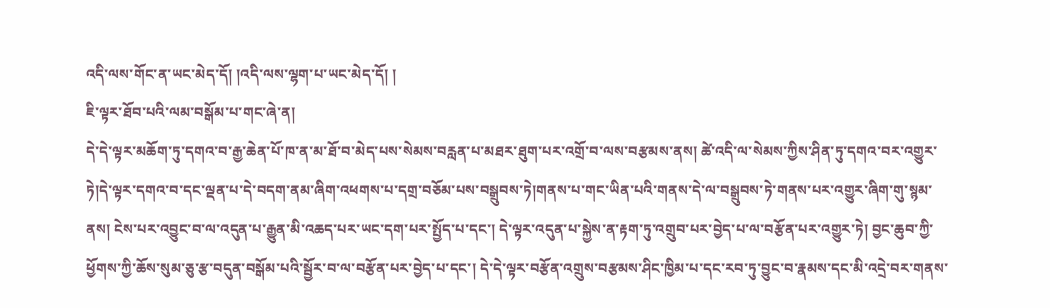འདི་ལས་གོང་ན་ཡང་མེད་དོ། །འདི་ལས་ལྷག་པ་ཡང་མེད་དོ། །
ཇི་ལྟར་ཐོབ་པའི་ལམ་བསྒོམ་པ་གང་ཞེ་ན།
དེ་དེ་ལྟར་མཆོག་ཏུ་དགའ་བ་རྒྱ་ཆེན་པོ་ཁ་ན་མ་ཐོ་བ་མེད་པས་སེམས་བརླན་པ་མཐར་ཐུག་པར་འགྲོ་བ་ལས་བརྩམས་ནས། ཚེ་འདི་ལ་སེམས་ཀྱིས་ཤིན་ཏུ་དགའ་བར་འགྱུར་ཏེ།དེ་ལྟར་དགའ་བ་དང་ལྡན་པ་དེ་བདག་ནམ་ཞིག་འཕགས་པ་དགྲ་བཅོམ་པས་བསྒྲུབས་ཏེ།གནས་པ་གང་ཡིན་པའི་གནས་དེ་ལ་བསྒྲུབས་ཏེ་གནས་པར་འགྱུར་ཞིག་གུ་སྙམ་ནས། ངེས་པར་འབྱུང་བ་ལ་འདུན་པ་རྒྱུན་མི་འཆད་པར་ཡང་དག་པར་སྤྱོད་པ་དང་། དེ་ལྟར་འདུན་པ་སྐྱེས་ན་རྟག་ཏུ་འགྲུབ་པར་བྱེད་པ་ལ་བརྩོན་པར་འགྱུར་ཏེ། བྱང་ཆུབ་ཀྱི་ཕྱོགས་ཀྱི་ཆོས་སུམ་ཅུ་རྩ་བདུན་བསྒོམ་པའི་སྦྱོར་བ་ལ་བརྩོན་པར་བྱེད་པ་དང་། དེ་དེ་ལྟར་བརྩོན་འགྲུས་བརྩམས་ཤིང་ཁྱིམ་པ་དང་རབ་ཏུ་བྱུང་བ་རྣམས་དང་མི་འདྲེ་བར་གནས་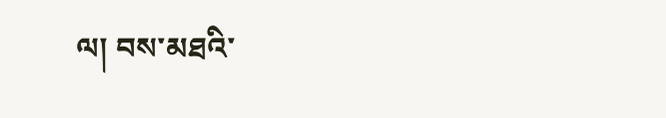ལ། བས་མཐའི་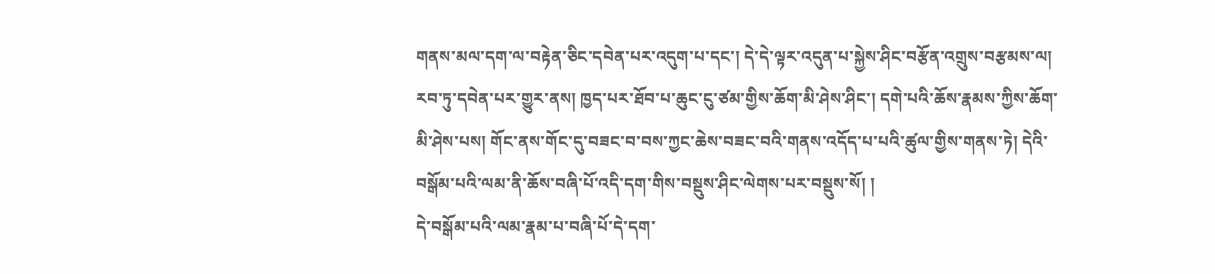གནས་མལ་དག་ལ་བརྟེན་ཅིང་དབེན་པར་འདུག་པ་དང་། དེ་དེ་ལྟར་འདུན་པ་སྐྱེས་ཤིང་བརྩོན་འགྲུས་བརྩམས་ལ། རབ་ཏུ་དབེན་པར་གྱུར་ནས། ཁྱད་པར་ཐོབ་པ་ཆུང་ངུ་ཙམ་གྱིས་ཆོག་མི་ཤེས་ཤིང་། དགེ་པའི་ཆོས་རྣམས་ཀྱིས་ཆོག་མི་ཤེས་པས། གོང་ནས་གོང་དུ་བཟང་བ་བས་ཀྱང་ཆེས་བཟང་བའི་གནས་འདོད་པ་པའི་ཚུལ་གྱིས་གནས་ཏེ། དེའི་བསྒོམ་པའི་ལམ་ནི་ཆོས་བཞི་པོ་འདི་དག་གིས་བསྡུས་ཤིང་ལེགས་པར་བསྡུས་སོ། །
དེ་བསྒོམ་པའི་ལམ་རྣམ་པ་བཞི་པོ་དེ་དག་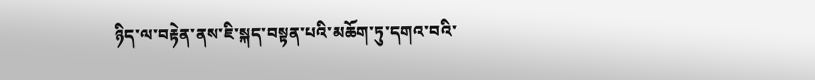ཉིད་ལ་བརྟེན་ནས་ཇི་སྐད་བསྟན་པའི་མཆོག་ཏུ་དགའ་བའི་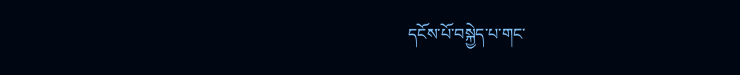དངོས་པོ་བསྐྱེད་པ་གང་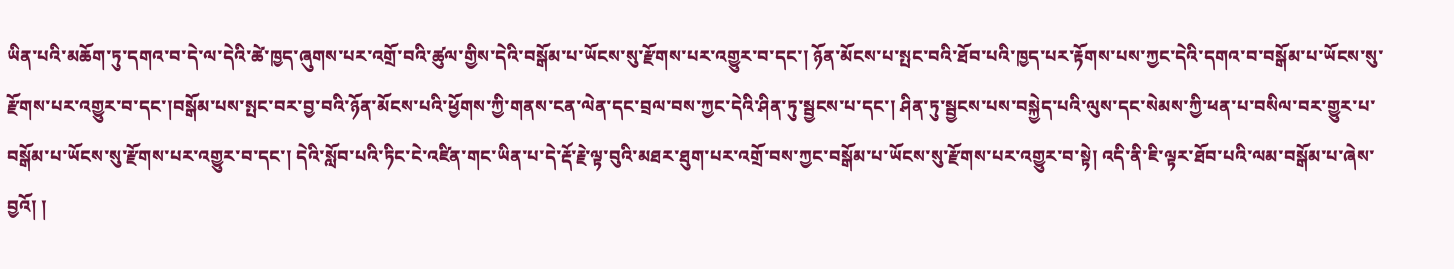ཡིན་པའི་མཆོག་ཏུ་དགའ་བ་དེ་ལ་དེའི་ཚེ་ཁྱད་ཞུགས་པར་འགྲོ་བའི་ཚུལ་གྱིས་དེའི་བསྒོམ་པ་ཡོངས་སུ་རྫོགས་པར་འགྱུར་བ་དང་། ཉོན་མོངས་པ་སྤང་བའི་ཐོབ་པའི་ཁྱད་པར་རྟོགས་པས་ཀྱང་དེའི་དགའ་བ་བསྒོམ་པ་ཡོངས་སུ་རྫོགས་པར་འགྱུར་བ་དང་།བསྒོམ་པས་སྤང་བར་བྱ་བའི་ཉོན་མོངས་པའི་ཕྱོགས་ཀྱི་གནས་ངན་ལེན་དང་བྲལ་བས་ཀྱང་དེའི་ཤིན་ཏུ་སྦྱངས་པ་དང་། ཤིན་ཏུ་སྦྱངས་པས་བསྐྱེད་པའི་ལུས་དང་སེམས་ཀྱི་ཕན་པ་བསིལ་བར་གྱུར་པ་བསྒོམ་པ་ཡོངས་སུ་རྫོགས་པར་འགྱུར་བ་དང་། དེའི་སློབ་པའི་ཏིང་ངེ་འཛིན་གང་ཡིན་པ་དེ་རྡོ་རྗེ་ལྟ་བུའི་མཐར་ཐུག་པར་འགྲོ་བས་ཀྱང་བསྒོམ་པ་ཡོངས་སུ་རྫོགས་པར་འགྱུར་བ་སྟེ། འདི་ནི་ཇི་ལྟར་ཐོབ་པའི་ལམ་བསྒོམ་པ་ཞེས་བྱའོ། །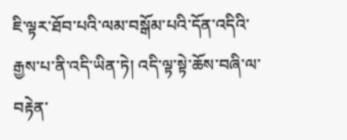ཇི་ལྟར་ཐོབ་པའི་ལམ་བསྒོམ་པའི་དོན་འདིའི་རྒྱས་པ་ནི་འདི་ཡིན་ཏེ། འདི་ལྟ་སྟེ་ཆོས་བཞི་ལ་བརྟེན་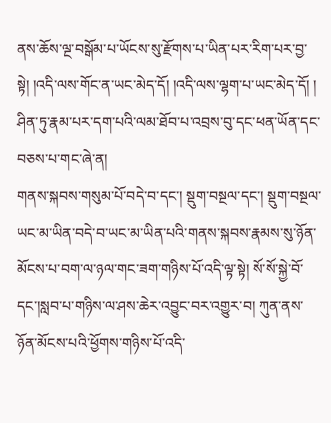ནས་ཆོས་ལྔ་བསྒོམ་པ་ཡོངས་སུ་རྫོགས་པ་ཡིན་པར་རིག་པར་བྱ་སྟེ། །འདི་ལས་གོང་ན་ཡང་མེད་དོ། །འདི་ལས་ལྷག་པ་ཡང་མེད་དོ། །
ཤིན་ཏུ་རྣམ་པར་དག་པའི་ལམ་ཐོབ་པ་འབྲས་བུ་དང་ཕན་ཡོན་དང་བཅས་པ་གང་ཞེ་ན།
གནས་སྐབས་གསུམ་པོ་བདེ་བ་དང་། སྡུག་བསྔལ་དང་། སྡུག་བསྔལ་ཡང་མ་ཡིན་བདེ་བ་ཡང་མ་ཡིན་པའི་གནས་སྐབས་རྣམས་སུ་ཉོན་མོངས་པ་བག་ལ་ཉལ་གང་ཟག་གཉིས་པོ་འདི་ལྟ་སྟེ། སོ་སོ་སྐྱེ་བོ་དང་།སླབ་པ་གཉིས་ལ་ཤས་ཆེར་འབྱུང་བར་འགྱུར་བ། ཀུན་ནས་ཉོན་མོངས་པའི་ཕྱོགས་གཉིས་པོ་འདི་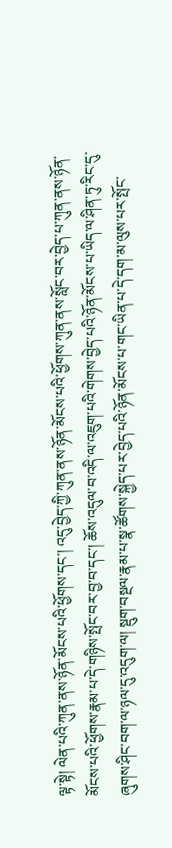ལྟ་སྟེ། ལེན་པའི་ཀུན་ནས་ཉོན་མོངས་པའི་ཕྱོགས་དང་། འདུ་བྱེད་ཀྱི་ཀུན་ནས་ཉོན་མོངས་པའི་ཕྱོགས་ཀུན་ནས་སློང་བར་བྱེད་པ་ཀུན་ནས་ཉོན་མོངས་པའི་ཕྱོགས་རྣམ་པ་དེ་གཉིས་སྤོང་བར་བྱ་བ་དང་། ཆོས་འདུལ་བ་འདི་ལ་འཇུག་པའི་གེགས་བྱེད་པའི་ཉོན་མོངས་པ་ཡིད་ལ་ཤིན་ཏུ་རིང་དུ་ཞུགས་ཤིང་བག་ལ་ཉལ་དུ་འདུག་ལ། སྡུག་བསྔལ་རྣམ་པ་སྣ་ཚོགས་སྐྱེད་པར་བྱེད་པའི་ཉོན་མོངས་པ་གང་ཡིན་པ་དེ་དག་མ་ལུས་པར་སྤོང་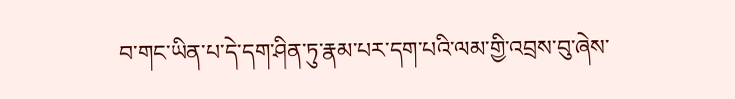བ་གང་ཡིན་པ་དེ་དག་ཤིན་ཏུ་རྣམ་པར་དག་པའི་ལམ་གྱི་འབྲས་བུ་ཞེས་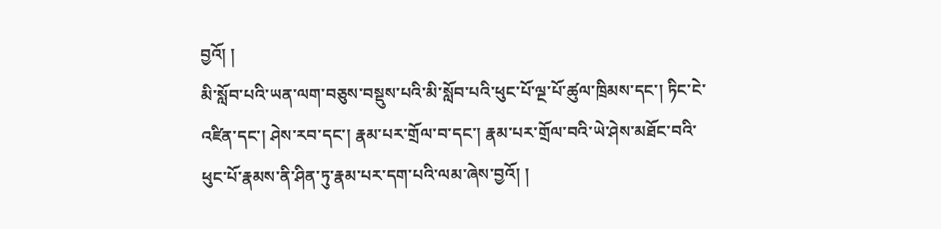བྱའོ། །
མི་སློབ་པའི་ཡན་ལག་བཅུས་བསྡུས་པའི་མི་སློབ་པའི་ཕུང་པོ་ལྔ་པོ་ཚུལ་ཁྲིམས་དང་། ཏིང་ངེ་འཛིན་དང་། ཤེས་རབ་དང་། རྣམ་པར་གྲོལ་བ་དང་། རྣམ་པར་གྲོལ་བའི་ཡེ་ཤེས་མཐོང་བའི་ཕུང་པོ་རྣམས་ནི་ཤིན་ཏུ་རྣམ་པར་དག་པའི་ལམ་ཞེས་བྱའོ། །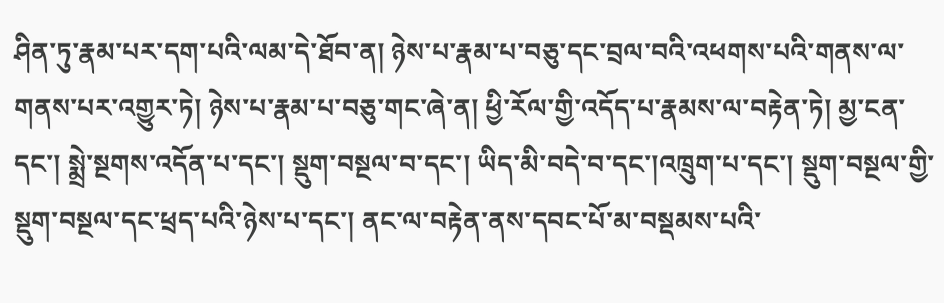ཤིན་ཏུ་རྣམ་པར་དག་པའི་ལམ་དེ་ཐོབ་ན། ཉེས་པ་རྣམ་པ་བཅུ་དང་བྲལ་བའི་འཕགས་པའི་གནས་ལ་གནས་པར་འགྱུར་ཏེ། ཉེས་པ་རྣམ་པ་བཅུ་གང་ཞེ་ན། ཕྱི་རོལ་གྱི་འདོད་པ་རྣམས་ལ་བརྟེན་ཏེ། མྱ་ངན་དང་། སྨྲེ་སྔགས་འདོན་པ་དང་། སྡུག་བསྔལ་བ་དང་། ཡིད་མི་བདེ་བ་དང་།འཁྲུག་པ་དང་། སྡུག་བསྔལ་གྱི་སྡུག་བསྔལ་དང་ཕྲད་པའི་ཉེས་པ་དང་། ནང་ལ་བརྟེན་ནས་དབང་པོ་མ་བསྡམས་པའི་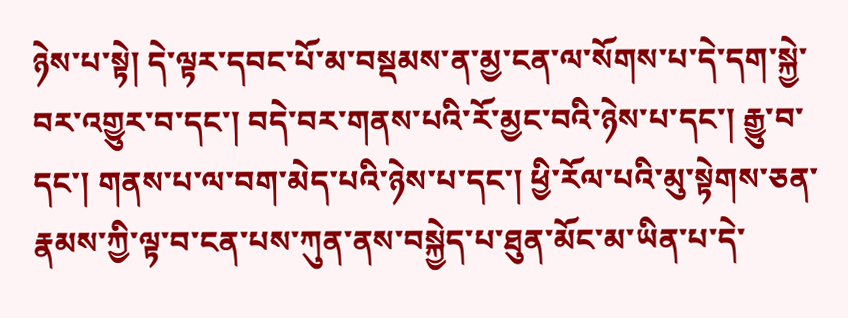ཉེས་པ་སྟེ། དེ་ལྟར་དབང་པོ་མ་བསྡམས་ན་མྱ་ངན་ལ་སོགས་པ་དེ་དག་སྐྱེ་བར་འགྱུར་བ་དང་། བདེ་བར་གནས་པའི་རོ་མྱང་བའི་ཉེས་པ་དང་། རྒྱུ་བ་དང་། གནས་པ་ལ་བག་མེད་པའི་ཉེས་པ་དང་། ཕྱི་རོལ་པའི་མུ་སྟེགས་ཅན་རྣམས་ཀྱི་ལྟ་བ་ངན་པས་ཀུན་ནས་བསྐྱེད་པ་ཐུན་མོང་མ་ཡིན་པ་དེ་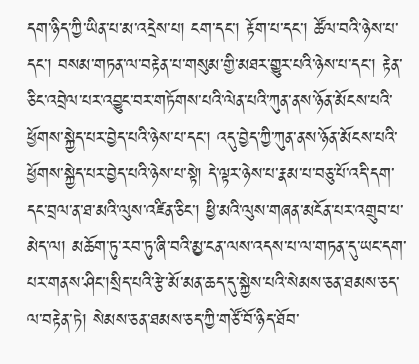དག་ཉིད་ཀྱི་ཡིན་པ་མ་འདྲེས་པ། ངག་དང་། རྟོག་པ་དང་། ཚོལ་བའི་ཉེས་པ་དང་། བསམ་གཏན་ལ་བརྟེན་པ་གསུམ་གྱི་མཐར་གྱུར་པའི་ཉེས་པ་དང་། རྟེན་ཅིང་འབྲེལ་པར་འབྱུང་བར་གཏོགས་པའི་ལེན་པའི་ཀུན་ནས་ཉོན་མོངས་པའི་ཕྱོགས་སྐྱེད་པར་བྱེད་པའི་ཉེས་པ་དང་། འདུ་བྱེད་ཀྱི་ཀུན་ནས་ཉོན་མོངས་པའི་ཕྱོགས་སྐྱེད་པར་བྱེད་པའི་ཉེས་པ་སྟེ། དེ་ལྟར་ཉེས་པ་རྣམ་པ་བཅུ་པོ་འདི་དག་དང་བྲལ་ན་ཐ་མའི་ལུས་འཛིན་ཅིང་། ཕྱི་མའི་ལུས་གཞན་མངོན་པར་འགྲུབ་པ་མེད་ལ། མཆོག་ཏུ་རབ་ཏུ་ཞི་བའི་མྱ་ངན་ལས་འདས་པ་ལ་གཏན་དུ་ཡང་དག་པར་གནས་ཤིང་།སྲིད་པའི་རྩེ་མོ་མན་ཆད་དུ་སྐྱེས་པའི་སེམས་ཅན་ཐམས་ཅད་ལ་བརྟེན་ཏེ། སེམས་ཅན་ཐམས་ཅད་ཀྱི་གཙོ་བོ་ཉིད་ཐོབ་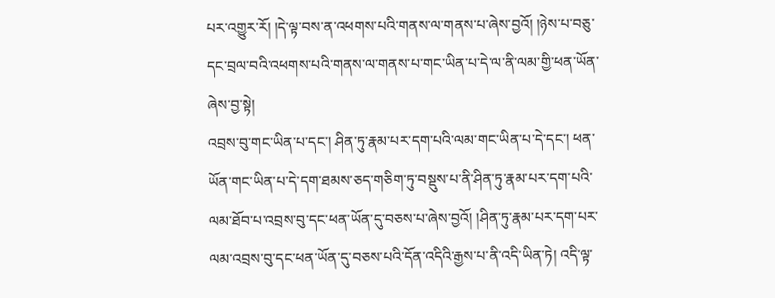པར་འགྱུར་རོ། །དེ་ལྟ་བས་ན་འཕགས་པའི་གནས་ལ་གནས་པ་ཞེས་བྱའོ། །ཉེས་པ་བཅུ་དང་བྲལ་བའི་འཕགས་པའི་གནས་ལ་གནས་པ་གང་ཡིན་པ་དེ་ལ་ནི་ལམ་གྱི་ཕན་ཡོན་ཞེས་བྱ་སྟེ།
འབྲས་བུ་གང་ཡིན་པ་དང་། ཤིན་ཏུ་རྣམ་པར་དག་པའི་ལམ་གང་ཡིན་པ་དེ་དང་། ཕན་ཡོན་གང་ཡིན་པ་དེ་དག་ཐམས་ཅད་གཅིག་ཏུ་བསྡུས་པ་ནི་ཤིན་ཏུ་རྣམ་པར་དག་པའི་ལམ་ཐོབ་པ་འབྲས་བུ་དང་ཕན་ཡོན་དུ་བཅས་པ་ཞེས་བྱའོ། །ཤིན་ཏུ་རྣམ་པར་དག་པར་ལམ་འབྲས་བུ་དང་ཕན་ཡོན་དུ་བཅས་པའི་དོན་འདིའི་རྒྱས་པ་ནི་འདི་ཡིན་ཏེ། འདི་ལྟ་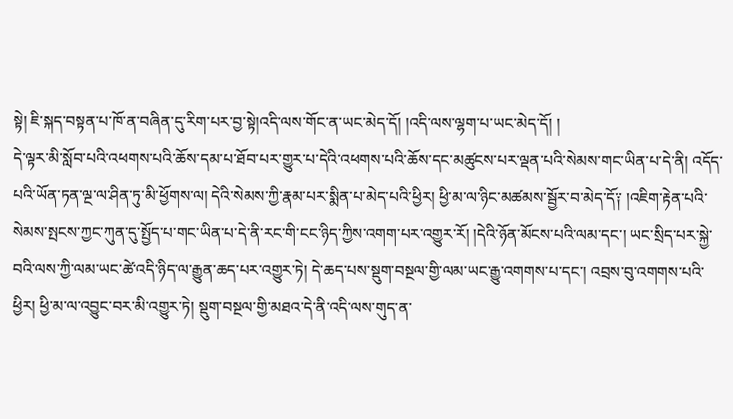སྟེ། ཇི་སྐད་བསྟན་པ་ཁོ་ན་བཞིན་དུ་རིག་པར་བྱ་སྟེ།འདི་ལས་གོང་ན་ཡང་མེད་དོ། །འདི་ལས་ལྷག་པ་ཡང་མེད་དོ། །
དེ་ལྟར་མི་སློབ་པའི་འཕགས་པའི་ཆོས་དམ་པ་ཐོབ་པར་གྱུར་པ་དེའི་འཕགས་པའི་ཆོས་དང་མཚུངས་པར་ལྡན་པའི་སེམས་གང་ཡིན་པ་དེ་ནི། འདོད་པའི་ཡོན་ཏན་ལྔ་ལ་ཤིན་ཏུ་མི་ཕྱོགས་ལ། དེའི་སེམས་ཀྱི་རྣམ་པར་སྨིན་པ་མེད་པའི་ཕྱིར། ཕྱི་མ་ལ་ཉིང་མཚམས་སྦྱོར་བ་མེད་དོ༑ །འཇིག་རྟེན་པའི་སེམས་སྤངས་ཀྱང་ཀུན་དུ་སྤྱོད་པ་གང་ཡིན་པ་དེ་ནི་རང་གི་ངང་ཉིད་ཀྱིས་འགག་པར་འགྱུར་རོ། །དེའི་ཉོན་མོངས་པའི་ལམ་དང་། ཡང་སྲིད་པར་སྐྱེ་བའི་ལས་ཀྱི་ལམ་ཡང་ཚེ་འདི་ཉིད་ལ་རྒྱུན་ཆད་པར་འགྱུར་ཏེ། དེ་ཆད་པས་སྡུག་བསྔལ་གྱི་ལམ་ཡང་རྒྱུ་འགགས་པ་དང་། འབྲས་བུ་འགགས་པའི་ཕྱིར། ཕྱི་མ་ལ་འབྱུང་བར་མི་འགྱུར་ཏེ། སྡུག་བསྔལ་གྱི་མཐའ་དེ་ནི་འདི་ལས་གུད་ན་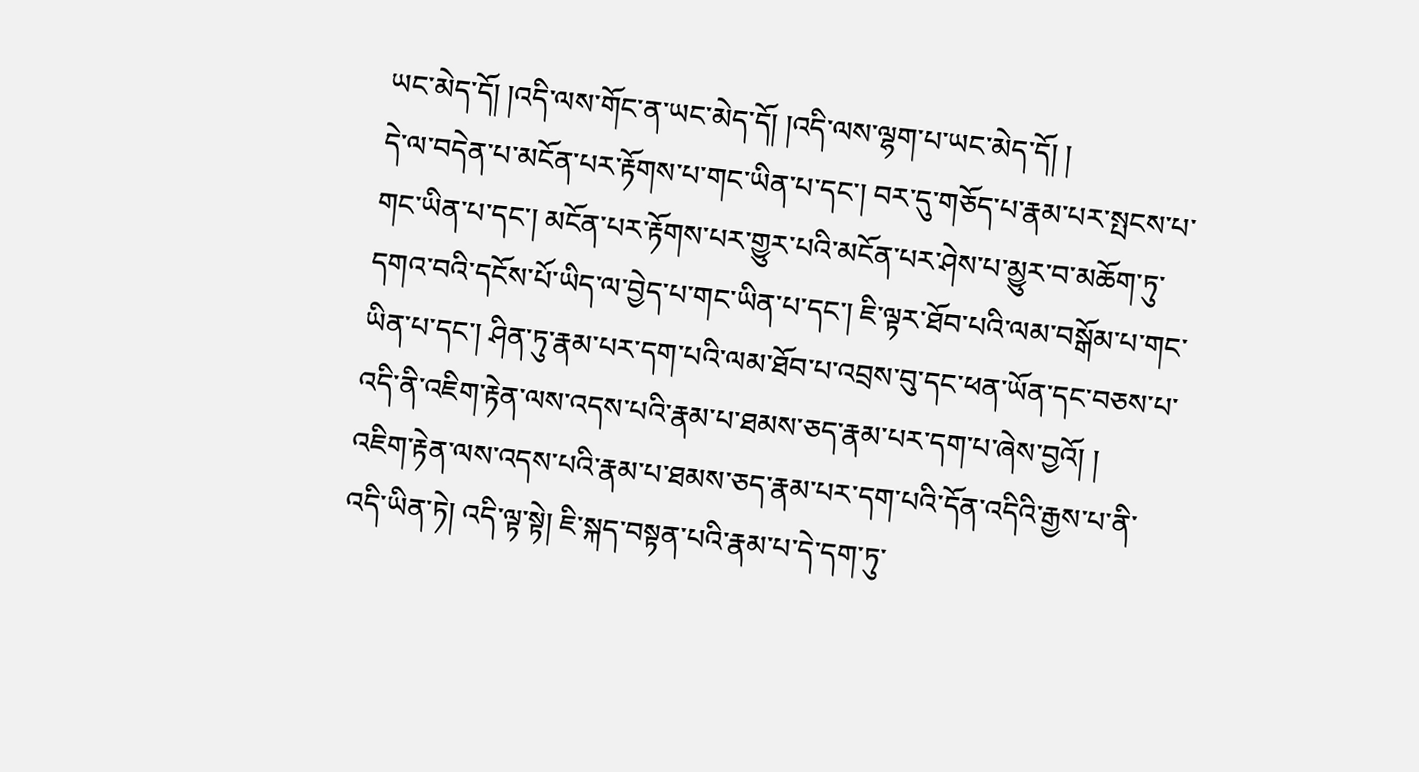ཡང་མེད་དོ། །འདི་ལས་གོང་ན་ཡང་མེད་དོ། །འདི་ལས་ལྷག་པ་ཡང་མེད་དོ། །
དེ་ལ་བདེན་པ་མངོན་པར་རྟོགས་པ་གང་ཡིན་པ་དང་། བར་དུ་གཅོད་པ་རྣམ་པར་སྤངས་པ་གང་ཡིན་པ་དང་། མངོན་པར་རྟོགས་པར་གྱུར་པའི་མངོན་པར་ཤེས་པ་མྱུར་བ་མཆོག་ཏུ་དགའ་བའི་དངོས་པོ་ཡིད་ལ་བྱེད་པ་གང་ཡིན་པ་དང་། ཇི་ལྟར་ཐོབ་པའི་ལམ་བསྒོམ་པ་གང་ཡིན་པ་དང་། ཤིན་ཏུ་རྣམ་པར་དག་པའི་ལམ་ཐོབ་པ་འབྲས་བུ་དང་ཕན་ཡོན་དང་བཅས་པ་འདི་ནི་འཇིག་རྟེན་ལས་འདས་པའི་རྣམ་པ་ཐམས་ཅད་རྣམ་པར་དག་པ་ཞེས་བྱའོ། །
འཇིག་རྟེན་ལས་འདས་པའི་རྣམ་པ་ཐམས་ཅད་རྣམ་པར་དག་པའི་དོན་འདིའི་རྒྱས་པ་ནི་འདི་ཡིན་ཏེ། འདི་ལྟ་སྟེ། ཇི་སྐད་བསྟན་པའི་རྣམ་པ་དེ་དག་ཏུ་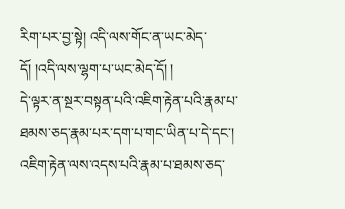རིག་པར་བྱ་སྟེ། འདི་ལས་གོང་ན་ཡང་མེད་དོ། །འདི་ལས་ལྷག་པ་ཡང་མེད་དོ། །
དེ་ལྟར་ན་སྔར་བསྟན་པའི་འཇིག་རྟེན་པའི་རྣམ་པ་ཐམས་ཅད་རྣམ་པར་དག་པ་གང་ཡིན་པ་དེ་དང་། འཇིག་རྟེན་ལས་འདས་པའི་རྣམ་པ་ཐམས་ཅད་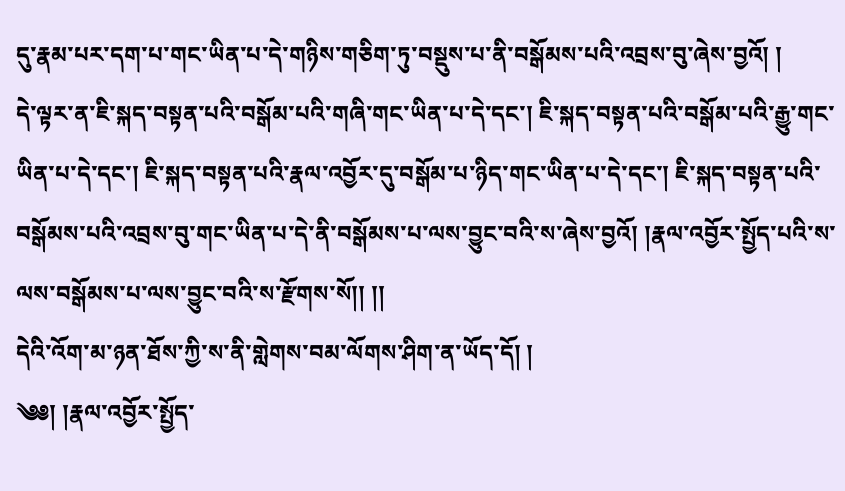དུ་རྣམ་པར་དག་པ་གང་ཡིན་པ་དེ་གཉིས་གཅིག་ཏུ་བསྡུས་པ་ནི་བསྒོམས་པའི་འབྲས་བུ་ཞེས་བྱའོ། །
དེ་ལྟར་ན་ཇི་སྐད་བསྟན་པའི་བསྒོམ་པའི་གཞི་གང་ཡིན་པ་དེ་དང་། ཇི་སྐད་བསྟན་པའི་བསྒོམ་པའི་རྒྱུ་གང་ཡིན་པ་དེ་དང་། ཇི་སྐད་བསྟན་པའི་རྣལ་འབྱོར་དུ་བསྒོམ་པ་ཉིད་གང་ཡིན་པ་དེ་དང་། ཇི་སྐད་བསྟན་པའི་བསྒོམས་པའི་འབྲས་བུ་གང་ཡིན་པ་དེ་ནི་བསྒོམས་པ་ལས་བྱུང་བའི་ས་ཞེས་བྱའོ། །རྣལ་འབྱོར་སྤྱོད་པའི་ས་ལས་བསྒོམས་པ་ལས་བྱུང་བའི་ས་རྫོགས་སོ།། །།
དེའི་འོག་མ་ཉན་ཐོས་ཀྱི་ས་ནི་གླེགས་བམ་ལོགས་ཤིག་ན་ཡོད་དོ། །
༄༅། །རྣལ་འབྱོར་སྤྱོད་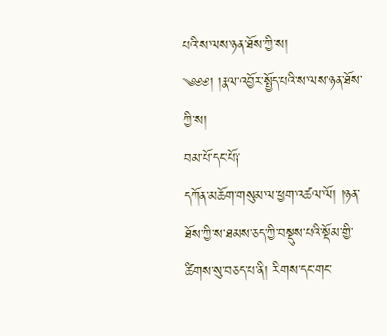པའི་ས་ལས་ཉན་ཐོས་ཀྱི་ས།
༄༅༅། །རྣལ་འབྱོར་སྤྱོད་པའི་ས་ལས་ཉན་ཐོས་ཀྱི་ས།
བམ་པོ་དང་པོ༑
དཀོན་མཆོག་གསུམ་ལ་ཕྱག་འཚལ་ལོ། །ཉན་ཐོས་ཀྱི་ས་ཐམས་ཅད་ཀྱི་བསྡུས་པའི་སྡོམ་གྱི་ཚིགས་སུ་བཅད་པ་ནི། རིགས་དང་གང་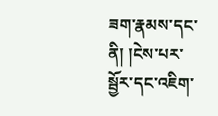ཟག་རྣམས་དང་ནི། །ངེས་པར་སྦྱོར་དང་འཇིག་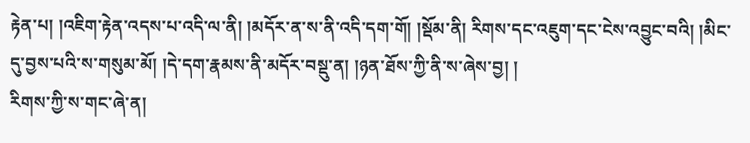རྟེན་པ། །འཇིག་རྟེན་འདས་པ་འདི་ལ་ནི། །མདོར་ན་ས་ནི་འདི་དག་གོ། །སྡོམ་ནི། རིགས་དང་འཇུག་དང་ངེས་འབྱུང་བའི། །མིང་དུ་བྱས་པའི་ས་གསུམ་མོ། །དེ་དག་རྣམས་ནི་མདོར་བསྡུ་ན། །ཉན་ཐོས་ཀྱི་ནི་ས་ཞེས་བྱ། །
རིགས་ཀྱི་ས་གང་ཞེ་ན།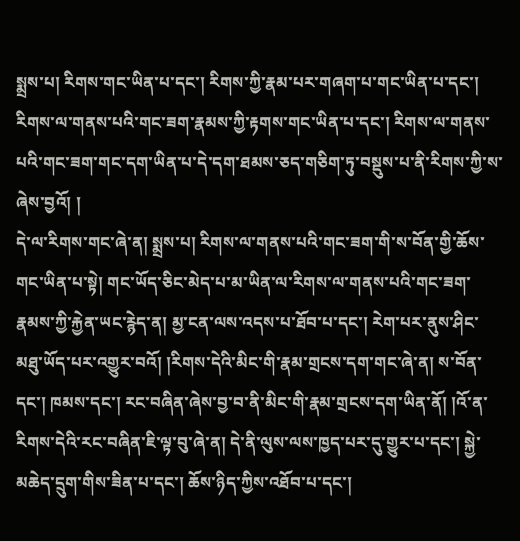སྨྲས་པ། རིགས་གང་ཡིན་པ་དང་། རིགས་ཀྱི་རྣམ་པར་གཞག་པ་གང་ཡིན་པ་དང་། རིགས་ལ་གནས་པའི་གང་ཟག་རྣམས་ཀྱི་རྟགས་གང་ཡིན་པ་དང་། རིགས་ལ་གནས་པའི་གང་ཟག་གང་དག་ཡིན་པ་དེ་དག་ཐམས་ཅད་གཅིག་ཏུ་བསྡུས་པ་ནི་རིགས་ཀྱི་ས་ཞེས་བྱའོ། །
དེ་ལ་རིགས་གང་ཞེ་ན། སྨྲས་པ། རིགས་ལ་གནས་པའི་གང་ཟག་གི་ས་བོན་གྱི་ཆོས་གང་ཡིན་པ་སྟེ། གང་ཡོད་ཅིང་མེད་པ་མ་ཡིན་ལ་རིགས་ལ་གནས་པའི་གང་ཟག་རྣམས་ཀྱི་རྐྱེན་ཡང་རྙེད་ན། མྱ་ངན་ལས་འདས་པ་ཐོབ་པ་དང་། རེག་པར་ནུས་ཤིང་མཐུ་ཡོད་པར་འགྱུར་བའོ། །རིགས་དེའི་མིང་གི་རྣམ་གྲངས་དག་གང་ཞེ་ན། ས་བོན་དང་། ཁམས་དང་། རང་བཞིན་ཞེས་བྱ་བ་ནི་མིང་གི་རྣམ་གྲངས་དག་ཡིན་ནོ། །འོ་ན་རིགས་དེའི་རང་བཞིན་ཇི་ལྟ་བུ་ཞེ་ན། དེ་ནི་ལུས་ལས་ཁྱད་པར་དུ་གྱུར་པ་དང་། སྐྱེ་མཆེད་དྲུག་གིས་ཟིན་པ་དང་། ཆོས་ཉིད་ཀྱིས་འཐོབ་པ་དང་།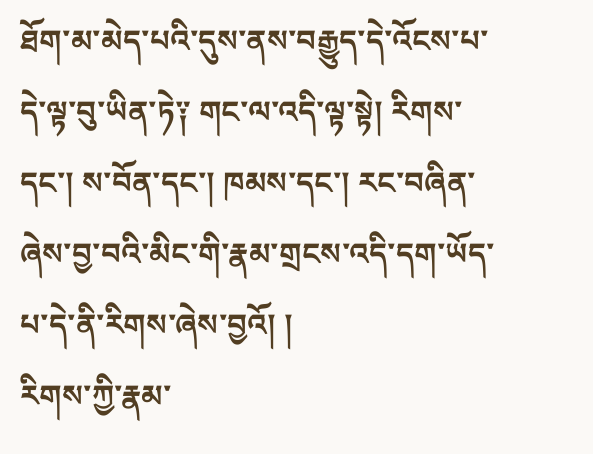ཐོག་མ་མེད་པའི་དུས་ནས་བརྒྱུད་དེ་འོངས་པ་དེ་ལྟ་བུ་ཡིན་ཏེ༑ གང་ལ་འདི་ལྟ་སྟེ། རིགས་དང་། ས་བོན་དང་། ཁམས་དང་། རང་བཞིན་ཞེས་བྱ་བའི་མིང་གི་རྣམ་གྲངས་འདི་དག་ཡོད་པ་དེ་ནི་རིགས་ཞེས་བྱའོ། །
རིགས་ཀྱི་རྣམ་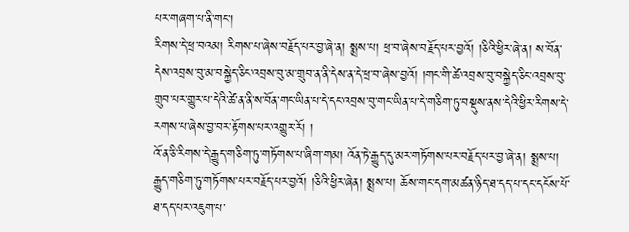པར་གཞག་པ་ནི་གང་།
རིགས་དེ་ཕྲ་བའམ། རིགས་པ་ཞེས་བརྗོད་པར་བྱ་ཞེ་ན། སྨྲས་པ། ཕྲ་བ་ཞེས་བརྗོད་པར་བྱའོ། །ཅིའི་ཕྱིར་ཞེ་ན། ས་བོན་དེས་འབྲས་བུ་མ་བསྐྱེད་ཅིང་འབྲས་བུ་མ་གྲུབ་ན་ནི་དེས་ན་དེ་ཕྲ་བ་ཞེས་བྱའོ། །གང་གི་ཚེ་འབྲས་བུ་བསྐྱེད་ཅིང་འབྲས་བུ་གྲུབ་པར་གྱུར་པ་དེའི་ཚེ་ན་ནི་ས་བོན་གང་ཡིན་པ་དེ་དང་འབྲས་བུ་གང་ཡིན་པ་དེ་གཅིག་ཏུ་བསྡུས་ནས་དེའི་ཕྱིར་རིགས་དེ་རགས་པ་ཞེས་བྱ་བར་རྟོགས་པར་འགྱུར་རོ། །
འོ་ན་ཅི་རིགས་དེ་རྒྱུད་གཅིག་ཏུ་གཏོགས་པ་ཞིག་གམ། འོན་ཏེ་རྒྱུད་དུ་མར་གཏོགས་པར་བརྗོད་པར་བྱ་ཞེ་ན། སྨྲས་པ། རྒྱུད་གཅིག་ཏུ་གཏོགས་པར་བརྗོད་པར་བྱའོ། །ཅིའི་ཕྱིར་ཞེན། སྨྲས་པ། ཆོས་གང་དག་མཚན་ཉིད་ཐ་དད་པ་དང་དངོས་པོ་ཐ་དད་པར་འཇུག་པ་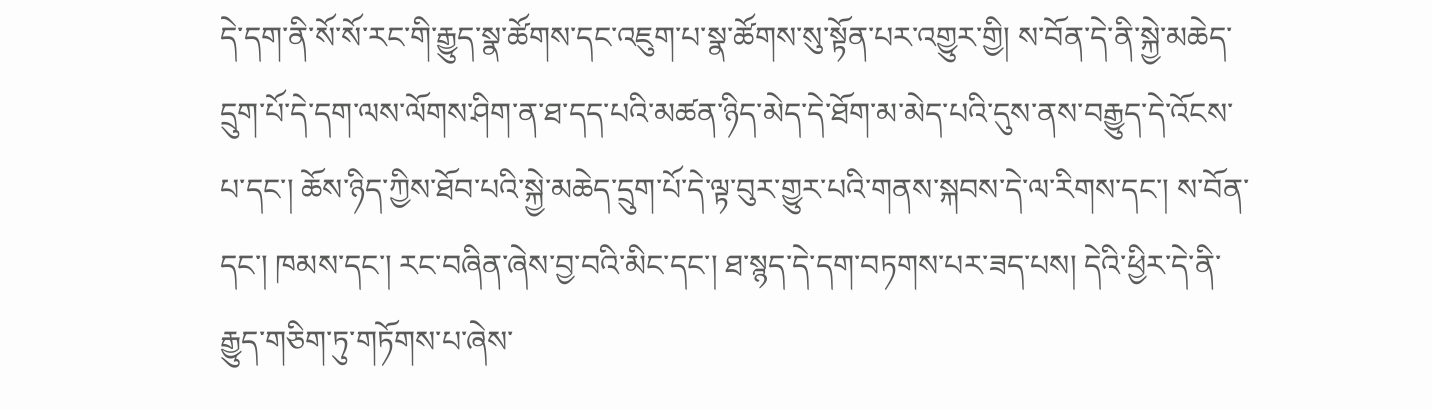དེ་དག་ནི་སོ་སོ་རང་གི་རྒྱུད་སྣ་ཚོགས་དང་འཇུག་པ་སྣ་ཚོགས་སུ་སྟོན་པར་འགྱུར་གྱི། ས་བོན་དེ་ནི་སྐྱེ་མཆེད་དྲུག་པོ་དེ་དག་ལས་ལོགས་ཤིག་ན་ཐ་དད་པའི་མཚན་ཉིད་མེད་དེ་ཐོག་མ་མེད་པའི་དུས་ནས་བརྒྱུད་དེ་འོངས་པ་དང་། ཆོས་ཉིད་ཀྱིས་ཐོབ་པའི་སྐྱེ་མཆེད་དྲུག་པོ་དེ་ལྟ་བུར་གྱུར་པའི་གནས་སྐབས་དེ་ལ་རིགས་དང་། ས་བོན་དང་། ཁམས་དང་། རང་བཞིན་ཞེས་བྱ་བའི་མིང་དང་། ཐ་སྙད་དེ་དག་བཏགས་པར་ཟད་པས། དེའི་ཕྱིར་དེ་ནི་རྒྱུད་གཅིག་ཏུ་གཏོགས་པ་ཞེས་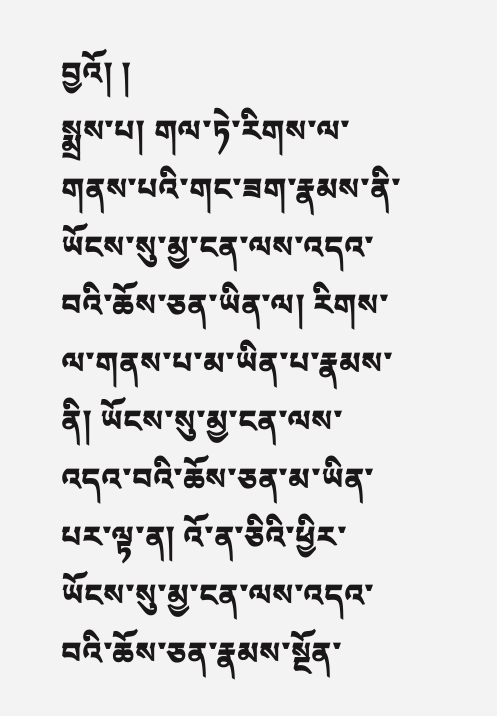བྱའོ། །
སྨྲས་པ། གལ་ཏེ་རིགས་ལ་གནས་པའི་གང་ཟག་རྣམས་ནི་ཡོངས་སུ་མྱ་ངན་ལས་འདའ་བའི་ཆོས་ཅན་ཡིན་ལ། རིགས་ལ་གནས་པ་མ་ཡིན་པ་རྣམས་ནི། ཡོངས་སུ་མྱ་ངན་ལས་འདའ་བའི་ཆོས་ཅན་མ་ཡིན་པར་ལྟ་ན། འོ་ན་ཅིའི་ཕྱིར་ཡོངས་སུ་མྱ་ངན་ལས་འདའ་བའི་ཆོས་ཅན་རྣམས་སྔོན་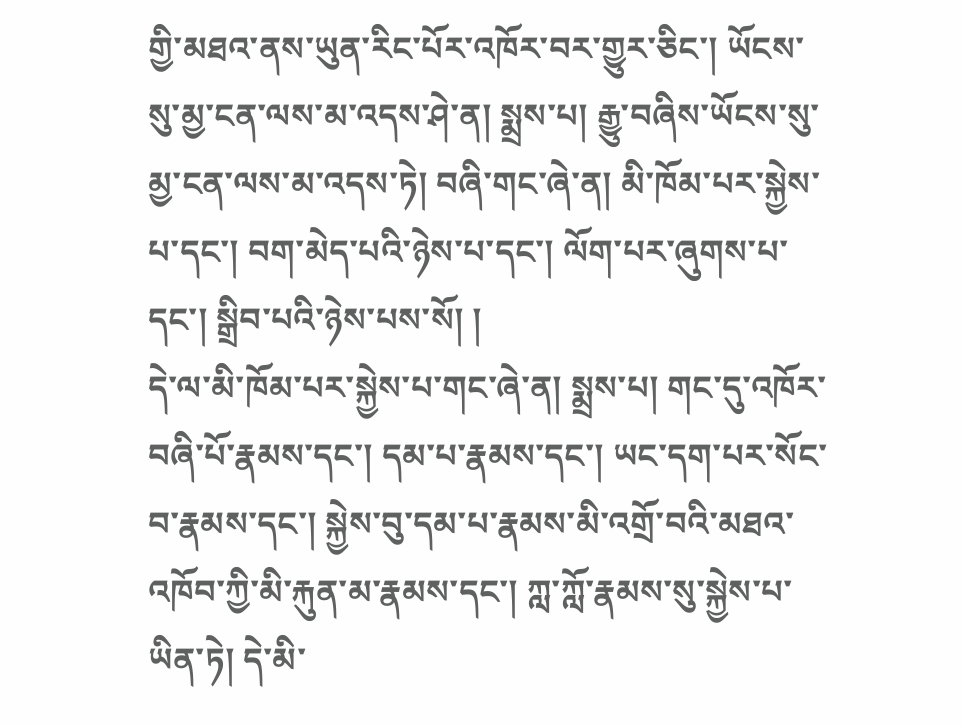གྱི་མཐའ་ནས་ཡུན་རིང་པོར་འཁོར་བར་གྱུར་ཅིང་། ཡོངས་སུ་མྱ་ངན་ལས་མ་འདས་ཤེ་ན། སྨྲས་པ། རྒྱུ་བཞིས་ཡོངས་སུ་མྱ་ངན་ལས་མ་འདས་ཏེ། བཞི་གང་ཞེ་ན། མི་ཁོམ་པར་སྐྱེས་པ་དང་། བག་མེད་པའི་ཉེས་པ་དང་། ལོག་པར་ཞུགས་པ་དང་། སྒྲིབ་པའི་ཉེས་པས་སོ། །
དེ་ལ་མི་ཁོམ་པར་སྐྱེས་པ་གང་ཞེ་ན། སྨྲས་པ། གང་དུ་འཁོར་བཞི་པོ་རྣམས་དང་། དམ་པ་རྣམས་དང་། ཡང་དག་པར་སོང་བ་རྣམས་དང་། སྐྱེས་བུ་དམ་པ་རྣམས་མི་འགྲོ་བའི་མཐའ་འཁོབ་ཀྱི་མི་རྐུན་མ་རྣམས་དང་། ཀླ་ཀློ་རྣམས་སུ་སྐྱེས་པ་ཡིན་ཏེ། དེ་མི་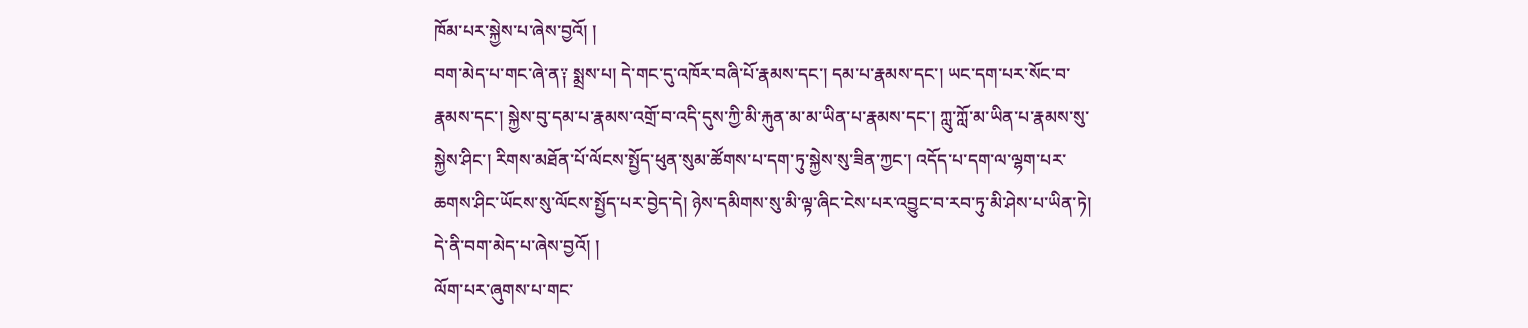ཁོམ་པར་སྐྱེས་པ་ཞེས་བྱའོ། །
བག་མེད་པ་གང་ཞེ་ན༑ སྨྲས་པ། དེ་གང་དུ་འཁོར་བཞི་པོ་རྣམས་དང་། དམ་པ་རྣམས་དང་། ཡང་དག་པར་སོང་བ་རྣམས་དང་། སྐྱེས་བུ་དམ་པ་རྣམས་འགྲོ་བ་འདི་དུས་ཀྱི་མི་རྐུན་མ་མ་ཡིན་པ་རྣམས་དང་། ཀླུ་ཀློ་མ་ཡིན་པ་རྣམས་སུ་སྐྱེས་ཤིང་། རིགས་མཐོན་པོ་ལོངས་སྤྱོད་ཕུན་སུམ་ཚོགས་པ་དག་ཏུ་སྐྱེས་སུ་ཟིན་ཀྱང་། འདོད་པ་དག་ལ་ལྷག་པར་ཆགས་ཤིང་ཡོངས་སུ་ལོངས་སྤྱོད་པར་བྱེད་དེ། ཉེས་དམིགས་སུ་མི་ལྟ་ཞིང་ངེས་པར་འབྱུང་བ་རབ་ཏུ་མི་ཤེས་པ་ཡིན་ཏེ། དེ་ནི་བག་མེད་པ་ཞེས་བྱའོ། །
ལོག་པར་ཞུགས་པ་གང་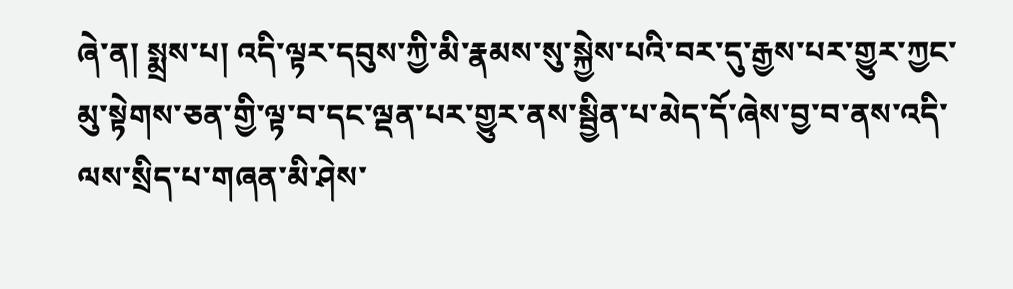ཞེ་ན། སྨྲས་པ། འདི་ལྟར་དབུས་ཀྱི་མི་རྣམས་སུ་སྐྱེས་པའི་བར་དུ་རྒྱས་པར་གྱུར་ཀྱང་མུ་སྟེགས་ཅན་གྱི་ལྟ་བ་དང་ལྡན་པར་གྱུར་ནས་སྦྱིན་པ་མེད་དོ་ཞེས་བྱ་བ་ནས་འདི་ལས་སྲིད་པ་གཞན་མི་ཤེས་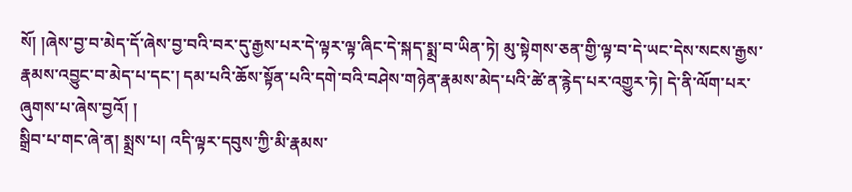སོ། །ཞེས་བྱ་བ་མེད་དོ་ཞེས་བྱ་བའི་བར་དུ་རྒྱས་པར་དེ་ལྟར་ལྟ་ཞིང་དེ་སྐད་སྨྲ་བ་ཡིན་ཏེ། མུ་སྟེགས་ཅན་གྱི་ལྟ་བ་དེ་ཡང་དེས་སངས་རྒྱས་རྣམས་འབྱུང་བ་མེད་པ་དང་། དམ་པའི་ཆོས་སྟོན་པའི་དགེ་བའི་བཤེས་གཉེན་རྣམས་མེད་པའི་ཚེ་ན་རྙེད་པར་འགྱུར་ཏེ། དེ་ནི་ལོག་པར་ཞུགས་པ་ཞེས་བྱའོ། །
སྒྲིབ་པ་གང་ཞེ་ན། སྨྲས་པ། འདི་ལྟར་དབུས་ཀྱི་མི་རྣམས་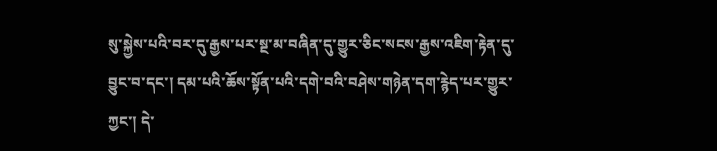སུ་སྐྱེས་པའི་བར་དུ་རྒྱས་པར་སྔ་མ་བཞིན་དུ་གྱུར་ཅིང་སངས་རྒྱས་འཇིག་རྟེན་དུ་བྱུང་བ་དང་། དམ་པའི་ཆོས་སྟོན་པའི་དགེ་བའི་བཤེས་གཉེན་དག་རྙེད་པར་གྱུར་ཀྱང་། དེ་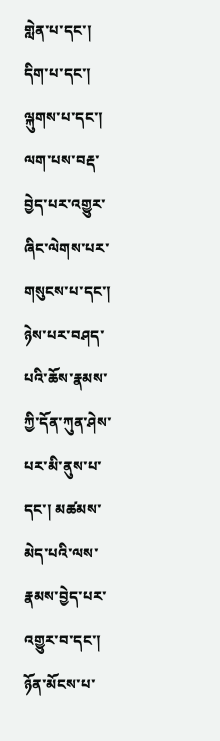གླེན་པ་དང་། དིག་པ་དང་། ལྐུགས་པ་དང་། ལག་པས་བརྡ་བྱེད་པར་འགྱུར་ཞིང་ལེགས་པར་གསུངས་པ་དང་། ཉེས་པར་བཤད་པའི་ཆོས་རྣམས་ཀྱི་དོན་ཀུན་ཤེས་པར་མི་ནུས་པ་དང་། མཚམས་མེད་པའི་ལས་རྣམས་བྱེད་པར་འགྱུར་བ་དང་། ཉོན་མོངས་པ་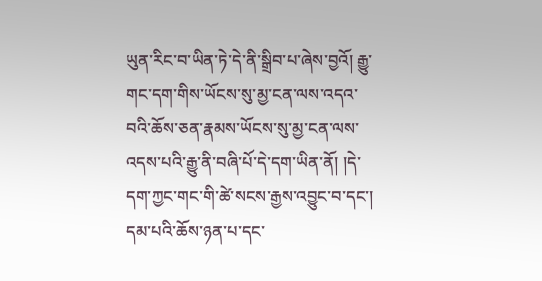ཡུན་རིང་བ་ཡིན་ཏེ་དེ་ནི་སྒྲིབ་པ་ཞེས་བྱའོ། རྒྱུ་གང་དག་གིས་ཡོངས་སུ་མྱ་ངན་ལས་འདའ་བའི་ཆོས་ཅན་རྣམས་ཡོངས་སུ་མྱ་ངན་ལས་འདས་པའི་རྒྱུ་ནི་བཞི་པོ་དེ་དག་ཡིན་ནོ། །དེ་དག་ཀྱང་གང་གི་ཚེ་སངས་རྒྱས་འབྱུང་བ་དང་། དམ་པའི་ཆོས་ཉན་པ་དང་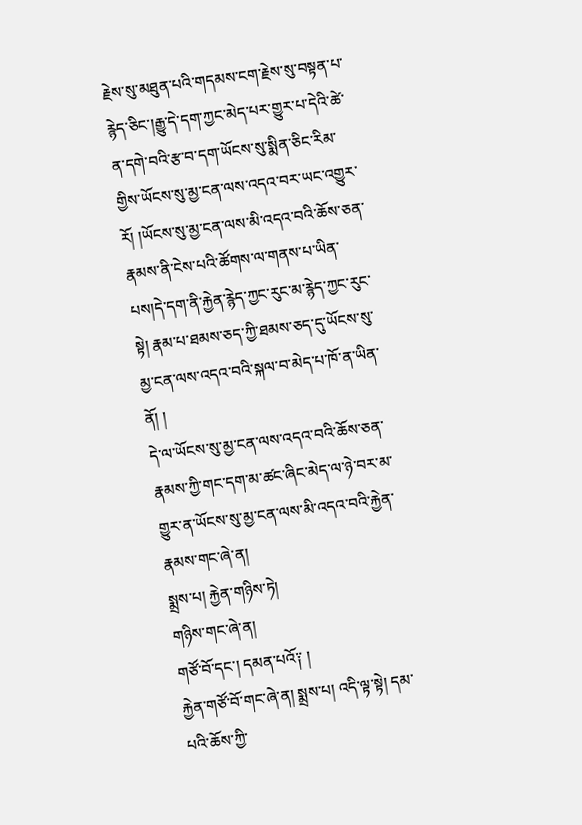རྗེས་སུ་མཐུན་པའི་གདམས་ངག་རྗེས་སུ་བསྟན་པ་རྙེད་ཅིང་།རྒྱུ་དེ་དག་ཀྱང་མེད་པར་གྱུར་པ་དེའི་ཚེ་ན་དགེ་བའི་རྩ་བ་དག་ཡོངས་སུ་སྨིན་ཅིང་རིམ་གྱིས་ཡོངས་སུ་མྱ་ངན་ལས་འདའ་བར་ཡང་འགྱུར་རོ། །ཡོངས་སུ་མྱ་ངན་ལས་མི་འདའ་བའི་ཆོས་ཅན་རྣམས་ནི་ངེས་པའི་ཚོགས་ལ་གནས་པ་ཡིན་པས།དེ་དག་ནི་རྐྱེན་རྙེད་ཀྱང་རུང་མ་རྙེད་ཀྱང་རུང་སྟེ། རྣམ་པ་ཐམས་ཅད་ཀྱི་ཐམས་ཅད་དུ་ཡོངས་སུ་མྱ་ངན་ལས་འདའ་བའི་སྐལ་བ་མེད་པ་ཁོ་ན་ཡིན་ནོ། །
དེ་ལ་ཡོངས་སུ་མྱ་ངན་ལས་འདའ་བའི་ཆོས་ཅན་རྣམས་ཀྱི་གང་དག་མ་ཚང་ཞིང་མེད་ལ་ཉེ་བར་མ་གྱུར་ན་ཡོངས་སུ་མྱ་ངན་ལས་མི་འདའ་བའི་རྐྱེན་རྣམས་གང་ཞེ་ན།
སྨྲས་པ། རྐྱེན་གཉིས་ཏེ།
གཉིས་གང་ཞེ་ན།
གཙོ་བོ་དང་། དམན་པའོ༑ །
རྐྱེན་གཙོ་བོ་གང་ཞེ་ན། སྨྲས་པ། འདི་ལྟ་སྟེ། དམ་པའི་ཆོས་ཀྱི་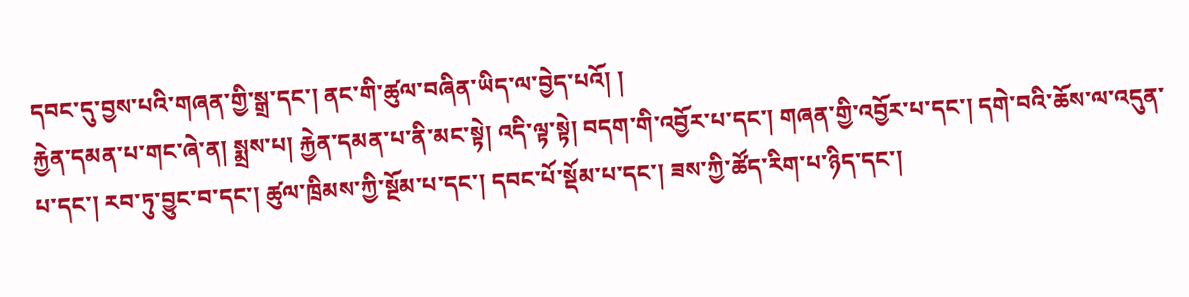དབང་དུ་བྱས་པའི་གཞན་གྱི་སྒྲ་དང་། ནང་གི་ཚུལ་བཞིན་ཡིད་ལ་བྱེད་པའོ། །
རྐྱེན་དམན་པ་གང་ཞེ་ན། སྨྲས་པ། རྐྱེན་དམན་པ་ནི་མང་སྟེ། འདི་ལྟ་སྟེ། བདག་གི་འབྱོར་པ་དང་། གཞན་གྱི་འབྱོར་པ་དང་། དགེ་བའི་ཆོས་ལ་འདུན་པ་དང་། རབ་ཏུ་བྱུང་བ་དང་། ཚུལ་ཁྲིམས་ཀྱི་སྔོམ་པ་དང་། དབང་པོ་སྡོམ་པ་དང་། ཟས་ཀྱི་ཚོད་རིག་པ་ཉིད་དང་།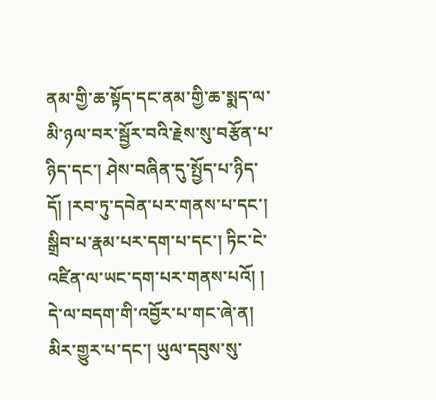ནམ་གྱི་ཆ་སྟོད་དང་ནམ་གྱི་ཆ་སྨད་ལ་མི་ཉལ་བར་སྦྱོར་བའི་རྗེས་སུ་བརྩོན་པ་ཉིད་དང་། ཤེས་བཞིན་དུ་སྤྱོད་པ་ཉིད་དོ། །རབ་ཏུ་དབེན་པར་གནས་པ་དང་། སྒྲིབ་པ་རྣམ་པར་དག་པ་དང་། ཏིང་ངེ་འཛིན་ལ་ཡང་དག་པར་གནས་པའོ། །
དེ་ལ་བདག་གི་འབྱོར་པ་གང་ཞེ་ན། མིར་གྱུར་པ་དང་། ཡུལ་དབུས་སུ་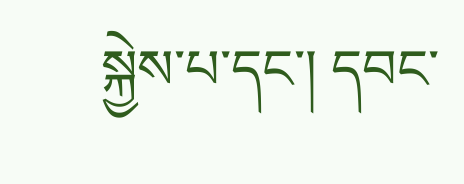སྐྱེས་པ་དང་། དབང་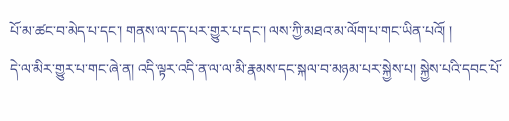པོ་མ་ཚང་བ་མེད་པ་དང་། གནས་ལ་དད་པར་གྱུར་པ་དང་། ལས་ཀྱི་མཐའ་མ་ལོག་པ་གང་ཡིན་པའོ། །
དེ་ལ་མིར་གྱུར་པ་གང་ཞེ་ན། འདི་ལྟར་འདི་ན་ལ་ལ་མི་རྣམས་དང་སྐལ་བ་མཉམ་པར་སྐྱེས་པ། སྐྱེས་པའི་དབང་པོ་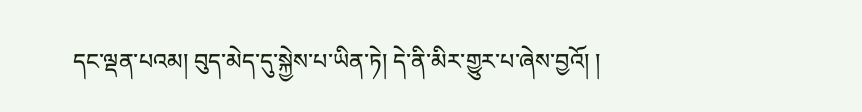དང་ལྡན་པའམ། བུད་མེད་དུ་སྐྱེས་པ་ཡིན་ཏེ། དེ་ནི་མིར་གྱུར་པ་ཞེས་བྱའོ། །